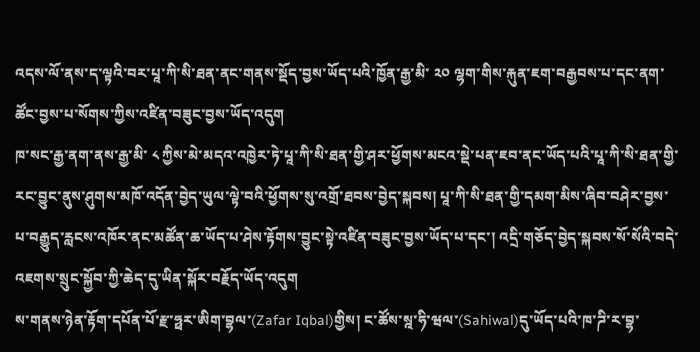འདས་ལོ་ནས་ད་ལྟའི་བར་པཱ་ཀི་སི་ཐན་ནང་གནས་སྡོད་བྱས་ཡོད་པའི་ཁྱོན་རྒྱ་མི་ ༢༠ ལྷག་གིས་རྐུན་ཇག་བརྒྱབས་པ་དང་ནག་ཚོང་བྱས་པ་སོགས་ཀྱིས་འཛིན་བཟུང་བྱས་ཡོད་འདུག
ཁ་སང་རྒྱ་ནག་ནས་རྒྱ་མི་ ༨ ཀྱིས་མེ་མདའ་འཁྱེར་ཏེ་པཱ་ཀི་སི་ཐན་གྱི་ཤར་ཕྱོགས་མངའ་སྡེ་པན་ཇབ་ནང་ཡོད་པའི་པཱ་ཀི་སི་ཐན་གྱི་རང་བྱུང་ནུས་ཤུགས་མཁོ་འདོན་བྱེད་ཡུལ་ལྟེ་བའི་ཕྱོགས་སུ་འགྲོ་ཐབས་བྱེད་སྐབས། པཱ་ཀི་སི་ཐན་གྱི་དམག་མིས་ཞིབ་བཤེར་བྱས་པ་བརྒྱུད་རླངས་འཁོར་ནང་མཚོན་ཆ་ཡོད་པ་ཤེས་རྟོགས་བྱུང་སྟེ་འཛིན་བཟུང་བྱས་ཡོད་པ་དང་། འདྲི་གཅོད་བྱེད་སྐབས་སོ་སོའི་བདེ་འཇགས་སྲུང་སྐྱོབ་ཀྱི་ཆེད་དུ་ཡིན་སྐོར་བརྗོད་ཡོད་འདུག
ས་གནས་ཉེན་རྟོག་དཔོན་པོ་རྫ་ཧྥར་ཨིག་བྷལ་(Zafar Iqbal)གྱིས། ང་ཚོས་སྰ་ཧི་ཝལ་(Sahiwal)དུ་ཡོད་པའི་ཁ་ཌི་ར་བྷ་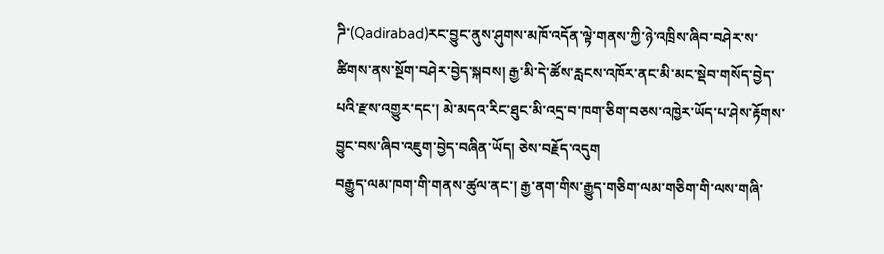ཌི་(Qadirabad)རང་བྱུང་ནུས་ཤུགས་མཁོ་འདོན་ལྟེ་གནས་ཀྱི་ཉེ་འཁྲིས་ཞིབ་བཤེར་ས་ཚིགས་ནས་སྔོག་བཤེར་བྱེད་སྐབས། རྒྱ་མི་དེ་ཚོས་རླངས་འཁོར་ནང་མི་མང་སྡེབ་གསོད་བྱེད་པའི་རྫས་འགྱུར་དང་། མེ་མདའ་རིང་ཐུང་མི་འདྲ་བ་ཁག་ཅིག་བཅས་འཁྱེར་ཡོད་པ་ཤེས་རྟོགས་བྱུང་བས་ཞིབ་འཇུག་བྱེད་བཞིན་ཡོད། ཅེས་བརྗོད་འདུག
བརྒྱུད་ལམ་ཁག་གི་གནས་ཚུལ་ནང་། རྒྱ་ནག་གིས་རྒྱུད་གཅིག་ལམ་གཅིག་གི་ལས་གཞི་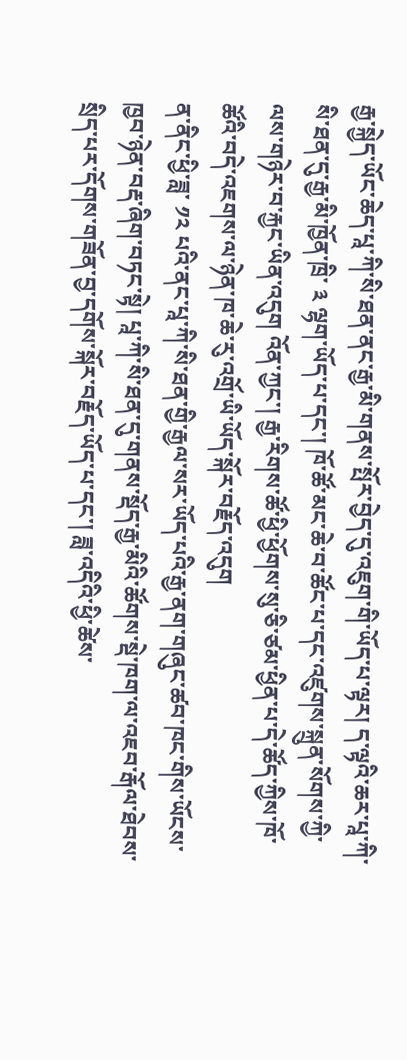རྒྱ་སྐྱེད་ཡོང་ཆེད་པཱ་ཀི་སི་ཐན་ནང་རྒྱ་མི་གནས་སྤོར་བྱེད་དུ་འཇུག་གི་ཡོད་པ་ལྟར། ད་ལྟའི་ཆར་པཱ་ཀི་སི་ཐན་དུ་རྒྱ་མི་ཁྱོན་ཁྲི་ ༣ ལྷག་ཡོད་པ་དང་། ཁོ་ཚོ་མང་ཆེ་བ་ཚོང་པ་དང་འཛུགས་སྐྲུན་སོགས་ཀྱི་ལས་གཉེར་བ་རྐྱང་ཡིན་འདུག འོན་ཀྱང་། རྒྱ་རིགས་ཚོ་ཕྱི་ཕྱོགས་སུ་ཅི་ཙམ་ཕྱིན་པ་དེ་ཚོད་ཀྱིས་ཁོ་ཚོའི་བདེ་འཇགས་ལ་ཉེན་ཁ་ཆེ་རུ་འགྲོ་ཡི་ཡོད་སྐོར་བརྗོད་འདུག
ན་ནིང་ཕྱི་ཟླ་ ༡༢ པའི་ནང་པཱ་ཀི་སི་ཐན་གྱི་རྒྱལ་སར་ཡོད་པའི་རྒྱ་ནག་གཞུང་ཚབ་ཁང་གིས་ཡོངས་ཁྱབ་ཉེན་བརྡ་ཞིག་བཏང་སྟེ། པཱ་ཀི་སི་ཐན་དུ་གནས་སྡོད་རྒྱ་མིའི་ཚོགས་སྡེ་ཁག་ལ་འཇབ་རྒོལ་ཐེབས་སྲིད་པར་དོགས་གཟོན་བྱ་དགོས་སྐོར་བརྗོད་ཡོད་པ་དང་། ཟླ་འདིའི་ཕྱི་ཚེས་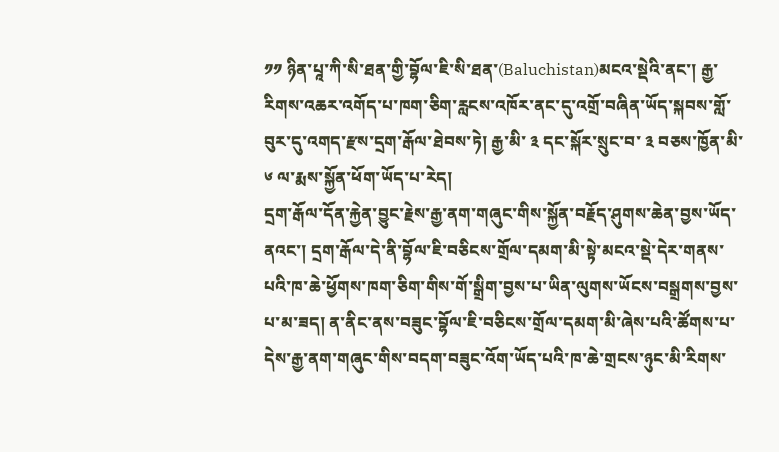༡༡ ཉིན་པཱ་ཀི་སི་ཐན་གྱི་བྷོལ་ཇི་སི་ཐན་(Baluchistan)མངའ་སྡེའི་ནང་། རྒྱ་རིགས་འཆར་འགོད་པ་ཁག་ཅིག་རླངས་འཁོར་ནང་དུ་འགྲོ་བཞིན་ཡོད་སྐབས་གློ་བུར་དུ་འགད་རྫས་དྲག་རྒོལ་ཐེབས་ཏེ། རྒྱ་མི་ ༣ དང་སྐོར་སྲུང་བ་ ༣ བཅས་ཁྱོན་མི་ ༦ ལ་རྨས་སྐྱོན་ཕོག་ཡོད་པ་རེད།
དྲག་རྒོལ་དོན་རྐྱེན་བྱུང་རྗེས་རྒྱ་ནག་གཞུང་གིས་སྐྱོན་བརྗོད་ཤུགས་ཆེན་བྱས་ཡོད་ནའང་། དྲག་རྒོལ་དེ་ནི་བྷོལ་ཇི་བཅིངས་གྲོལ་དམག་མི་སྟེ་མངའ་སྡེ་དེར་གནས་པའི་ཁ་ཆེ་ཕྱོགས་ཁག་ཅིག་གིས་གོ་སྒྲིག་བྱས་པ་ཡིན་ལུགས་ཡོངས་བསྒྲགས་བྱས་པ་མ་ཟད། ན་ནིང་ནས་བཟུང་བྷོལ་ཇི་བཅིངས་གྲོལ་དམག་མི་ཞེས་པའི་ཚོགས་པ་དེས་རྒྱ་ནག་གཞུང་གིས་བདག་བཟུང་འོག་ཡོད་པའི་ཁ་ཆེ་གྲངས་ཉུང་མི་རིགས་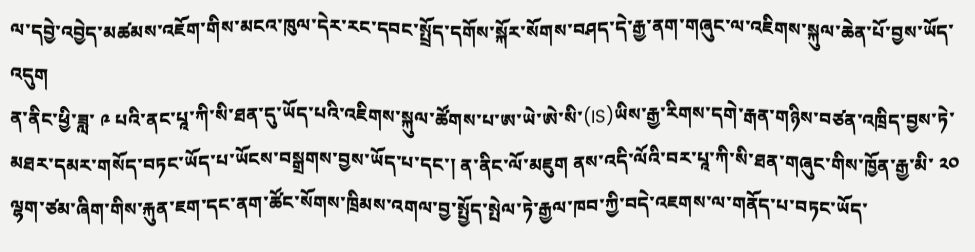ལ་དབྱེ་འབྱེད་མཚམས་འཇོག་གིས་མངའ་ཁུལ་དེར་རང་དབང་སྤྲོད་དགོས་སྐོར་སོགས་བཤད་དེ་རྒྱ་ནག་གཞུང་ལ་འཇིགས་སྐུལ་ཆེན་པོ་བྱས་ཡོད་འདུག
ན་ནིང་ཕྱི་ཟླ་ ༩ པའི་ནང་པཱ་ཀི་སི་ཐན་དུ་ཡོད་པའི་འཇིགས་སྐུལ་ཚོགས་པ་ཨ་ཡེ་ཨེ་སི་(IS)ཡིས་རྒྱ་རིགས་དགེ་རྒན་གཉིས་བཙན་འཁྲིད་བྱས་ཏེ་མཐར་དམར་གསོད་བཏང་ཡོད་པ་ཡོངས་བསྒྲགས་བྱས་ཡོད་པ་དང་། ན་ནིང་ལོ་མཇུག ནས་འདི་ལོའི་བར་པཱ་ཀི་སི་ཐན་གཞུང་གིས་ཁྱོན་རྒྱ་མི་ ༢༠ ལྷག་ཙམ་ཞིག་གིས་རྐུན་ཇག་དང་ནག་ཚོང་སོགས་ཁྲིམས་འགལ་བྱ་སྤྱོད་སྤེལ་ཏེ་རྒྱལ་ཁབ་ཀྱི་བདེ་འཇགས་ལ་གནོད་པ་བཏང་ཡོད་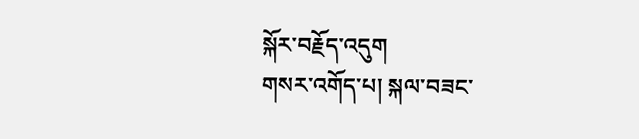སྐོར་བརྗོད་འདུག
གསར་འགོད་པ། སྐལ་བཟང་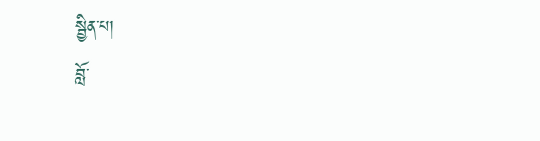སྦྱིན་པ།
བློ་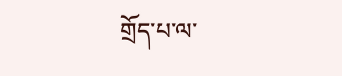གྲོད་པ་ལ་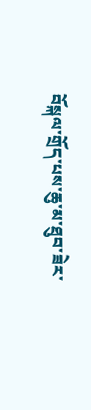བོསྐལ་གྲོད་པས་ཆུ་མ་ཐུབ་ཟེར་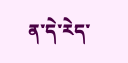ན་དེ་རེད་